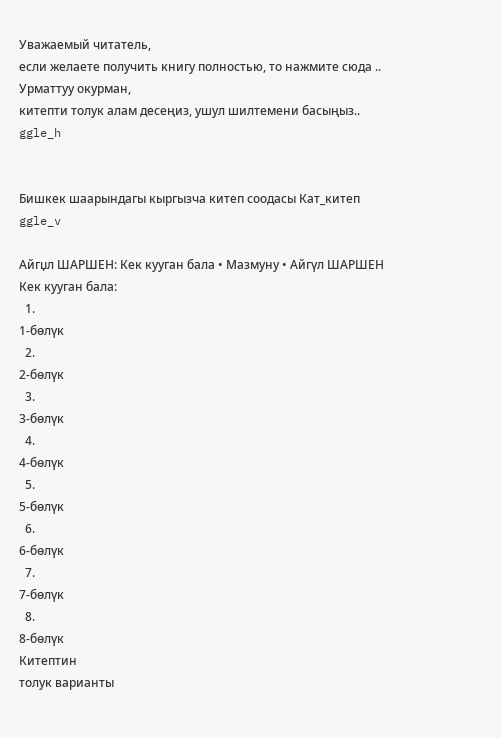Уважаемый читатель,
если желаете получить книгу полностью, то нажмите сюда ..
Урматтуу окурман,
китепти толук алам десеңиз, ушул шилтемени басыңыз..
ggle_h


Бишкек шаарындагы кыргызча китеп соодасы Кат_китеп
ggle_v

Айгџл ШАРШЕН: Кек кууган бала • Мазмуну • Айгүл ШАРШЕН
Кек кууган бала:
  1.
1-бөлүк
  2.
2-бөлүк
  3.
3-бөлүк
  4.
4-бөлүк
  5.
5-бөлүк
  6.
6-бөлүк
  7.
7-бөлүк
  8.
8-бөлүк
Китептин
толук варианты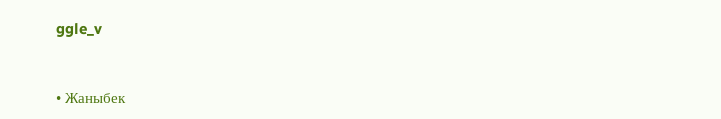ggle_v


• Жаныбек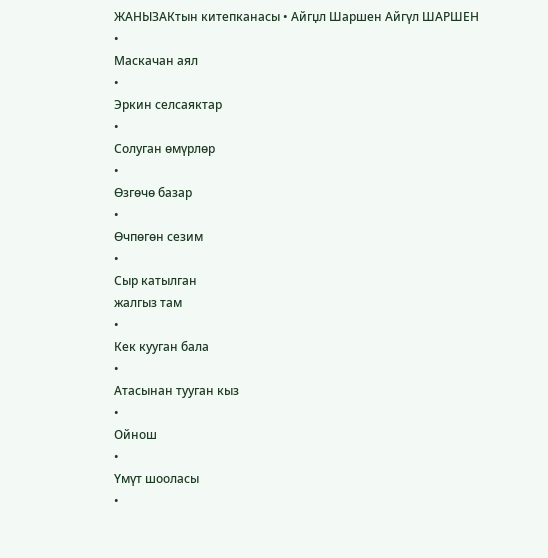ЖАНЫЗАКтын китепканасы • Айгџл Шаршен Айгүл ШАРШЕН
•
Маскачан аял
•
Эркин селсаяктар
•
Солуган өмүрлөр
•
Өзгөчө базар
•
Өчпөгөн сезим
•
Сыр катылган
жалгыз там
•
Кек кууган бала
•
Атасынан тууган кыз
•
Ойнош
•
Үмүт шооласы
•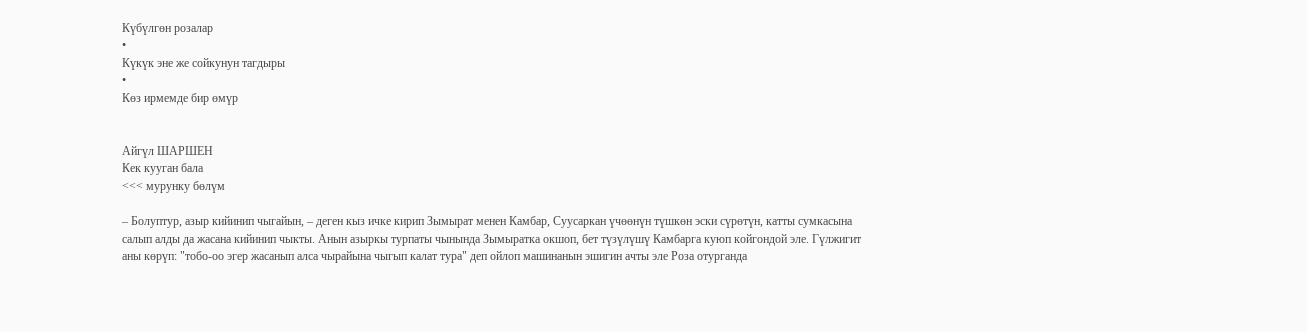Күбүлгөн розалар
•
Күкүк эне же сойкунун тагдыры
•
Көз ирмемде бир өмүр


Айгүл ШАРШЕН
Кек кууган бала
<<< мурунку бөлүм

– Болуптур, азыр кийинип чыгайын, – деген кыз ичке кирип Зымырат менен Камбар, Суусаркан үчөөнүн түшкөн эски сүрөтүн, катты сумкасына салып алды да жасана кийинип чыкты. Анын азыркы турпаты чынында Зымыратка окшоп, бет түзүлүшү Камбарга куюп койгондой эле. Гүлжигит аны көрүп: "тобо-оо эгер жасанып алса чырайына чыгып калат тура" деп ойлоп машинанын эшигин ачты эле Роза отурганда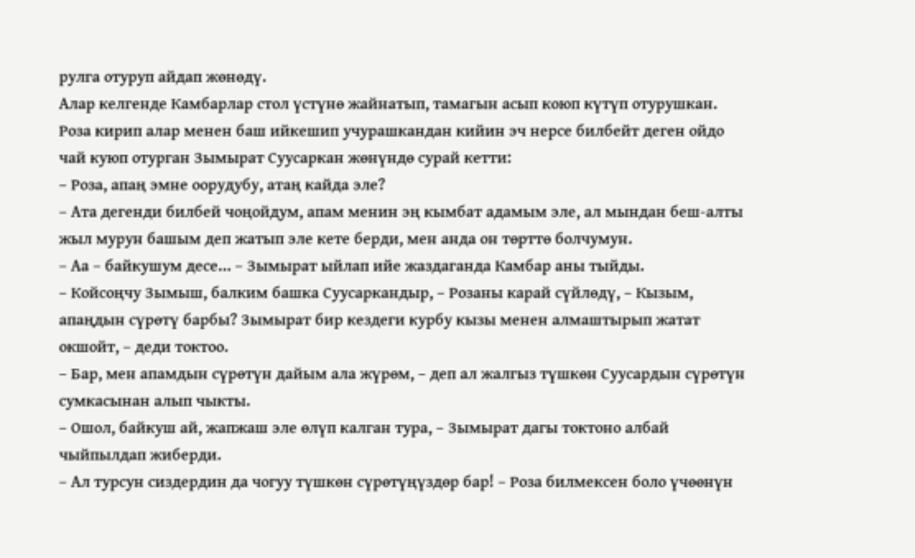рулга отуруп айдап жөнөдү.
Алар келгенде Камбарлар стол үстүнө жайнатып, тамагын асып коюп күтүп отурушкан. Роза кирип алар менен баш ийкешип учурашкандан кийин эч нерсе билбейт деген ойдо чай куюп отурган Зымырат Суусаркан жөнүндө сурай кетти:
– Роза, апаң эмне оорудубу, атаң кайда эле?
– Ата дегенди билбей чоңойдум, апам менин эң кымбат адамым эле, ал мындан беш-алты жыл мурун башым деп жатып эле кете берди, мен анда он төрттө болчумун.
– Аа – байкушум десе… – Зымырат ыйлап ийе жаздаганда Камбар аны тыйды.
– Койсоңчу Зымыш, балким башка Суусаркандыр, – Розаны карай сүйлөдү, – Кызым, апаңдын сүрөтү барбы? Зымырат бир кездеги курбу кызы менен алмаштырып жатат окшойт, – деди токтоо.
– Бар, мен апамдын сүрөтүн дайым ала жүрөм, – деп ал жалгыз түшкөн Суусардын сүрөтүн сумкасынан алып чыкты.
– Ошол, байкуш ай, жапжаш эле өлүп калган тура, – Зымырат дагы токтоно албай чыйпылдап жиберди.
– Ал турсун сиздердин да чогуу түшкөн сүрөтүңүздөр бар! – Роза билмексен боло үчөөнүн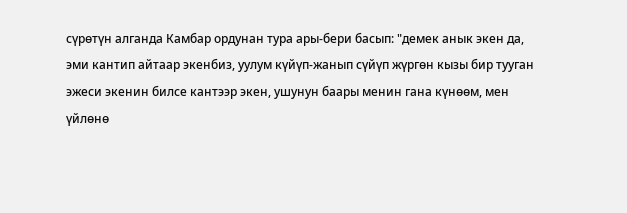сүрөтүн алганда Камбар ордунан тура ары-бери басып: "демек анык экен да, эми кантип айтаар экенбиз, уулум күйүп-жанып сүйүп жүргөн кызы бир тууган эжеси экенин билсе кантээр экен, ушунун баары менин гана күнөөм, мен үйлөнө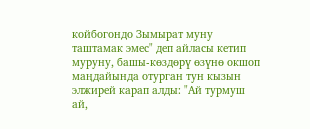койбогондо Зымырат муну таштамак эмес" деп айласы кетип муруну, башы-көздөрү өзүнө окшоп маңдайында отурган тун кызын элжирей карап алды: "Ай турмуш ай,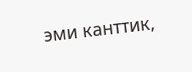эми канттик,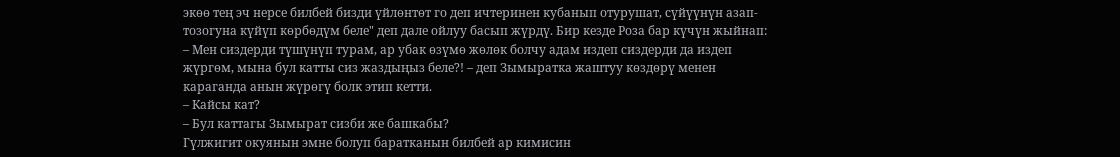экөө тең эч нерсе билбей бизди үйлөнтөт го деп ичтеринен кубанып отурушат, сүйүүнүн азап-тозогуна күйүп көрбөдүм беле" деп дале ойлуу басып жүрдү. Бир кезде Роза бар күчүн жыйнап: – Мен сиздерди түшүнүп турам, ар убак өзүмө жөлөк болчу адам издеп сиздерди да издеп жүргөм, мына бул катты сиз жаздыңыз беле?! – деп Зымыратка жаштуу көздөрү менен караганда анын жүрөгү болк этип кетти.
– Кайсы кат?
– Бул каттагы Зымырат сизби же башкабы?
Гүлжигит окуянын эмне болуп баратканын билбей ар кимисин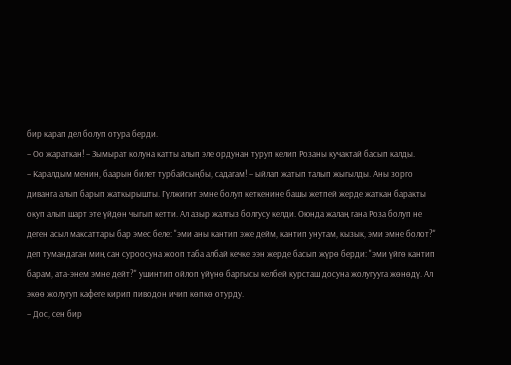бир карап дел болуп отура берди.
– Оо жараткан! – Зымырат колуна катты алып эле ордунан туруп келип Розаны кучактай басып калды.
– Каралдым менин, баарын билет турбайсыңбы, садагам! – ыйлап жатып талып жыгылды. Аны зорго диванга алып барып жаткырышты. Гүлжигит эмне болуп кеткенине башы жетпей жерде жаткан баракты окуп алып шарт эте үйдөн чыгып кетти. Ал азыр жалгыз болгусу келди. Оюнда жалаң гана Роза болуп не деген асыл максаттары бар эмес беле: "эми аны кантип эже дейм, кантип унутам, кызык, эми эмне болот?" деп тумандаган миң сан суроосуна жооп таба албай кечке ээн жерде басып жүрө берди: "эми үйгө кантип барам, ата-энем эмне дейт?" ушинтип ойлоп үйүнө баргысы келбей курсташ досуна жолугууга жөнөдү. Ал экөө жолугуп кафеге кирип пиводон ичип көпкө отурду.
– Дос, сен бир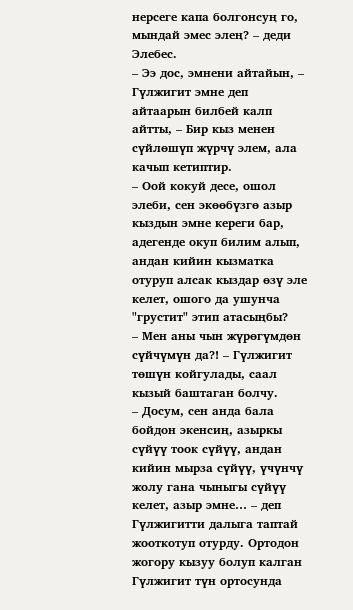нерсеге капа болгонсуң го, мындай эмес элең? – деди Элебес.
– Ээ дос, эмнени айтайын, – Гүлжигит эмне деп айтаарын билбей калп айтты, – Бир кыз менен сүйлөшүп жүрчү элем, ала качып кетиптир.
– Оой кокуй десе, ошол элеби, сен экөөбүзгө азыр кыздын эмне кереги бар, адегенде окуп билим алып, андан кийин кызматка отуруп алсак кыздар өзү эле келет, ошого да ушунча "грустит" этип атасыңбы?
– Мен аны чын жүрөгүмдөн сүйчүмүн да?! – Гүлжигит төшүн койгулады, саал кызый баштаган болчу.
– Досум, сен анда бала бойдон экенсиң, азыркы сүйүү тоок сүйүү, андан кийин мырза сүйүү, үчүнчү жолу гана чыныгы сүйүү келет, азыр эмне… – деп Гүлжигитти далыга таптай жооткотуп отурду. Ортодон жогору кызуу болуп калган Гүлжигит түн ортосунда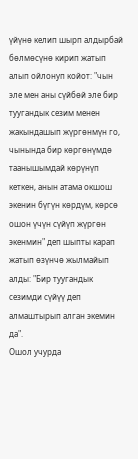үйүнө келип шырп алдырбай бөлмөсүнө кирип жатып алып ойлонуп койот: "чын эле мен аны сүйбөй эле бир туугандык сезим менен жакындашып жүргөнмүн го, чынында бир көргөнүмдө таанышымдай көрүнүп кеткен, анын атама окшош экенин бүгүн көрдүм, көрсө ошон үчүн сүйүп жүргөн экенмин" деп шыпты карап жатып өзүнчө жылмайып алды: "Бир туугандык сезимди сүйүү деп алмаштырып алган экемин да".
Ошол учурда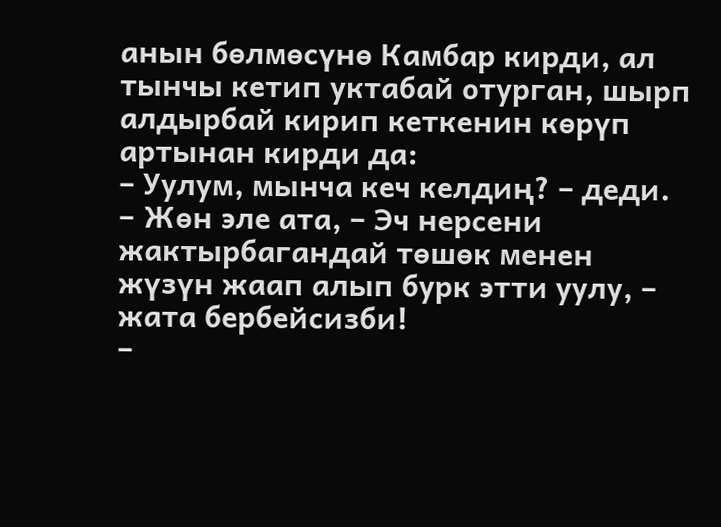анын бөлмөсүнө Камбар кирди, ал тынчы кетип уктабай отурган, шырп алдырбай кирип кеткенин көрүп артынан кирди да:
– Уулум, мынча кеч келдиң? – деди.
– Жөн эле ата, – Эч нерсени жактырбагандай төшөк менен жүзүн жаап алып бурк этти уулу, – жата бербейсизби!
–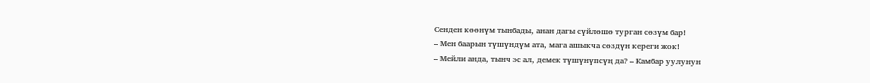Сенден көөнүм тынбады, анан дагы сүйлөшө турган сөзүм бар!
– Мен баарын түшүндүм ата, мага ашыкча сөздүн кереги жок!
– Мейли анда, тынч эс ал, демек түшүнүпсүң да? – Камбар уулунун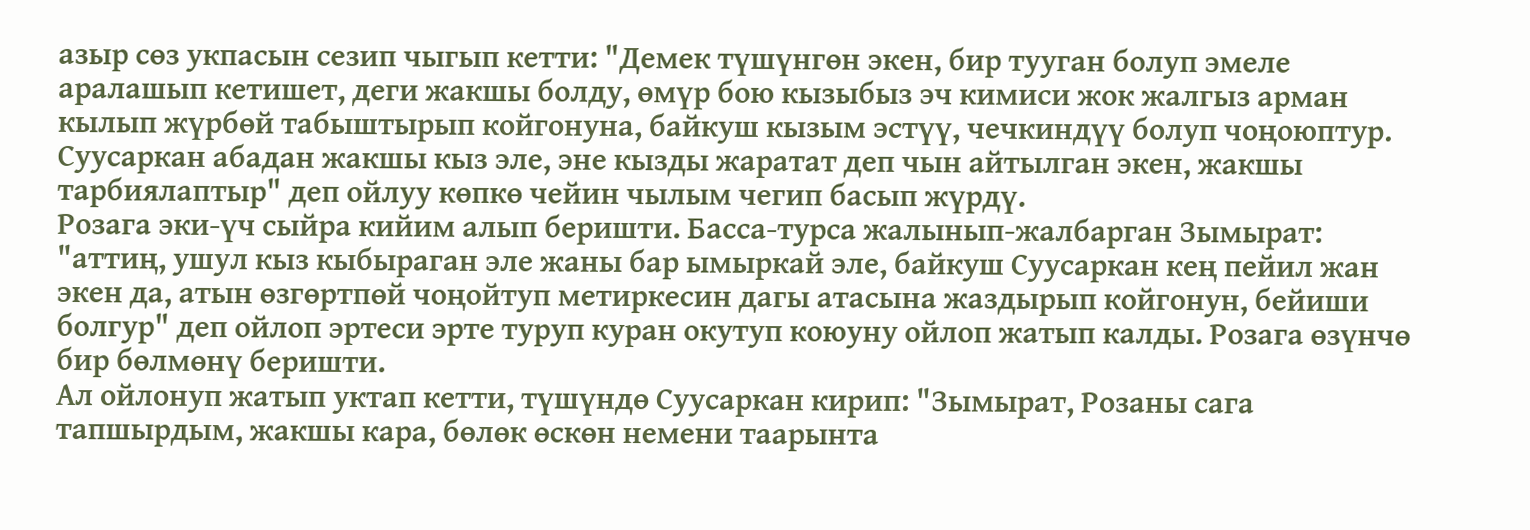азыр сөз укпасын сезип чыгып кетти: "Демек түшүнгөн экен, бир тууган болуп эмеле аралашып кетишет, деги жакшы болду, өмүр бою кызыбыз эч кимиси жок жалгыз арман кылып жүрбөй табыштырып койгонуна, байкуш кызым эстүү, чечкиндүү болуп чоңоюптур. Суусаркан абадан жакшы кыз эле, эне кызды жаратат деп чын айтылган экен, жакшы тарбиялаптыр" деп ойлуу көпкө чейин чылым чегип басып жүрдү.
Розага эки-үч сыйра кийим алып беришти. Басса-турса жалынып-жалбарган Зымырат: "аттиң, ушул кыз кыбыраган эле жаны бар ымыркай эле, байкуш Суусаркан кең пейил жан экен да, атын өзгөртпөй чоңойтуп метиркесин дагы атасына жаздырып койгонун, бейиши болгур" деп ойлоп эртеси эрте туруп куран окутуп коюуну ойлоп жатып калды. Розага өзүнчө бир бөлмөнү беришти.
Ал ойлонуп жатып уктап кетти, түшүндө Суусаркан кирип: "Зымырат, Розаны сага тапшырдым, жакшы кара, бөлөк өскөн немени таарынта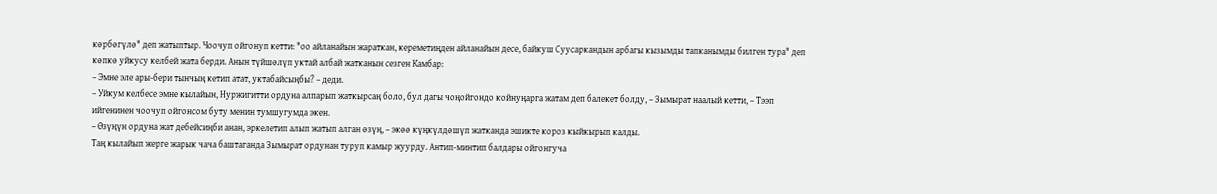көрбөгүлө" деп жатыптыр. Чоочуп ойгонуп кетти: "оо айланайын жараткан, кереметиңден айланайын десе, байкуш Суусаркандын арбагы кызымды тапканымды билген тура" деп көпкө уйкусу келбей жата берди. Анын түйшөлүп уктай албай жатканын сезген Камбар:
– Эмне эле ары-бери тынчың кетип атат, уктабайсыңбы? – деди.
– Уйкум келбесе эмне кылайын, Нуржигитти ордуна алпарып жаткырсаң боло, бул дагы чоңойгондо койнуңарга жатам деп балекет болду, – Зымырат наалый кетти, – Тээп ийгенинен чоочуп ойгонсом буту менин тумшугумда экен.
– Өзүңүн ордуна жат дебейсиңби анан, эркелетип алып жатып алган өзүң, – экөө күңкүлдөшүп жатканда эшикте короз кыйкырып калды.
Таң кылайып жерге жарык чача баштаганда Зымырат ордунан туруп камыр жуурду. Антип-минтип балдары ойгонгуча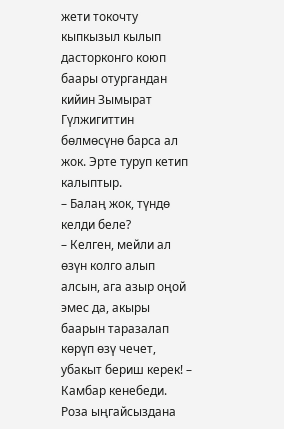жети токочту кыпкызыл кылып дасторконго коюп баары отургандан кийин Зымырат Гүлжигиттин бөлмөсүнө барса ал жок. Эрте туруп кетип калыптыр.
– Балаң жок, түндө келди беле?
– Келген, мейли ал өзүн колго алып алсын, ага азыр оңой эмес да, акыры баарын таразалап көрүп өзү чечет, убакыт бериш керек! – Камбар кенебеди. Роза ыңгайсыздана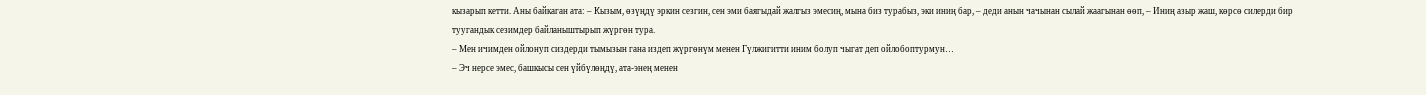кызарып кетти. Аны байкаган ата: – Кызым, өзүңдү эркин сезгин, сен эми баягыдай жалгыз эмесиң, мына биз турабыз, эки иниң бар, – деди анын чачынан сылай жаагынан өөп, – Иниң азыр жаш, көрсө силерди бир туугандык сезимдер байланыштырып жүргөн тура.
– Мен ичимден ойлонуп сиздерди тымызын гана издеп жүргөнүм менен Гүлжигитти иним болуп чыгат деп ойлобоптурмун…
– Эч нерсе эмес, башкысы сен үйбүлөңдү, ата-энең менен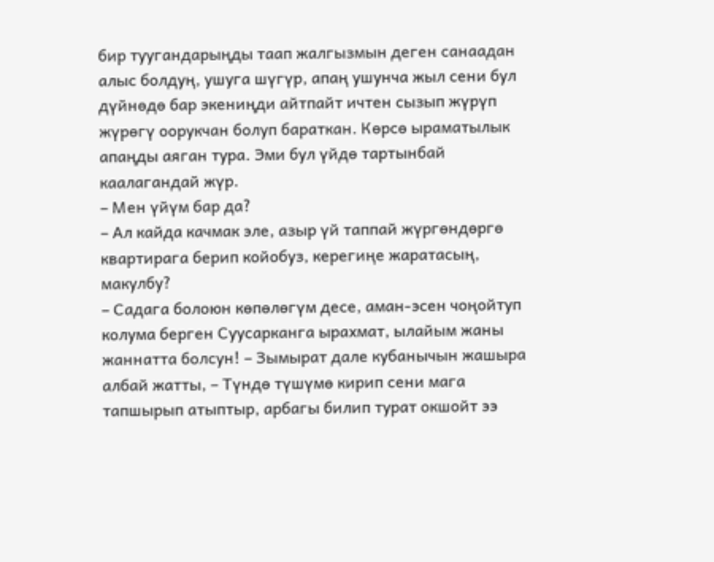бир туугандарыңды таап жалгызмын деген санаадан алыс болдуң, ушуга шүгүр, апаң ушунча жыл сени бул дүйнөдө бар экениңди айтпайт ичтен сызып жүрүп жүрөгү оорукчан болуп бараткан. Көрсө ыраматылык апаңды аяган тура. Эми бул үйдө тартынбай каалагандай жүр.
– Мен үйүм бар да?
– Ал кайда качмак эле, азыр үй таппай жүргөндөргө квартирага берип койобуз, керегиңе жаратасың, макулбу?
– Садага болоюн көпөлөгүм десе, аман-эсен чоңойтуп колума берген Суусарканга ырахмат, ылайым жаны жаннатта болсун! – Зымырат дале кубанычын жашыра албай жатты, – Түндө түшүмө кирип сени мага тапшырып атыптыр, арбагы билип турат окшойт ээ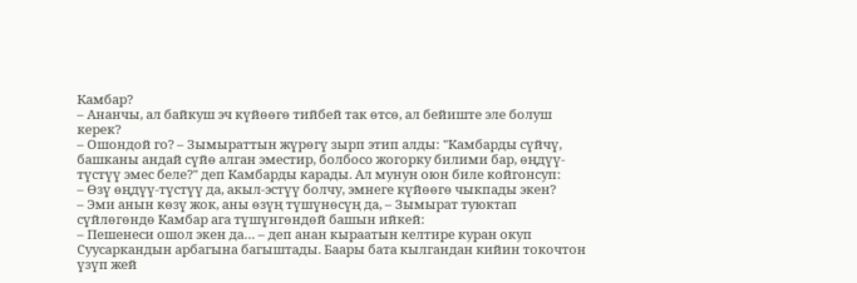Камбар?
– Ананчы, ал байкуш эч күйөөгө тийбей так өтсө, ал бейиште эле болуш керек?
– Ошондой го? – Зымыраттын жүрөгү зырп этип алды: "Камбарды сүйчү, башканы андай сүйө алган эместир, болбосо жогорку билими бар, өңдүү-түстүү эмес беле?" деп Камбарды карады. Ал мунун оюн биле койгонсуп:
– Өзү өңдүү-түстүү да, акыл-эстүү болчу, эмнеге күйөөгө чыкпады экен?
– Эми анын көзү жок, аны өзүң түшүнөсүң да, – Зымырат туюктап сүйлөгөндө Камбар ага түшүнгөндөй башын ийкей:
– Пешенеси ошол экен да… – деп анан кыраатын келтире куран окуп Суусаркандын арбагына багыштады. Баары бата кылгандан кийин токочтон үзүп жей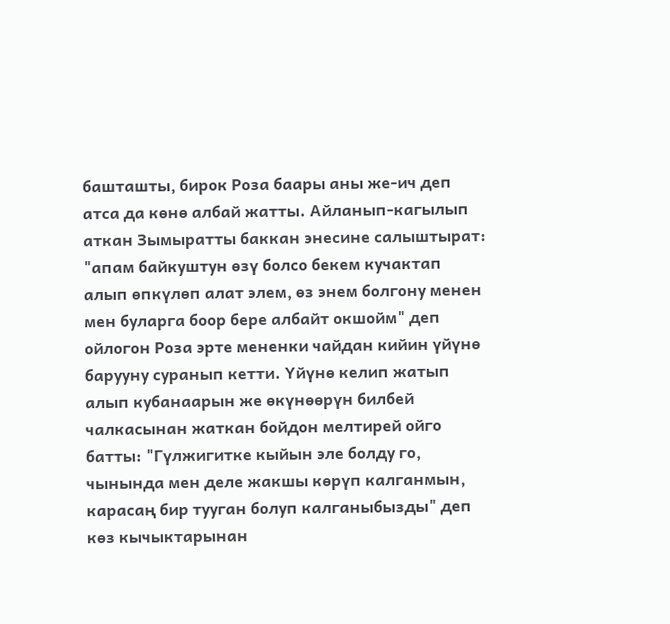башташты, бирок Роза баары аны же-ич деп атса да көнө албай жатты. Айланып-кагылып аткан Зымыратты баккан энесине салыштырат: "апам байкуштун өзү болсо бекем кучактап алып өпкүлөп алат элем, өз энем болгону менен мен буларга боор бере албайт окшойм" деп ойлогон Роза эрте мененки чайдан кийин үйүнө барууну суранып кетти. Үйүнө келип жатып алып кубанаарын же өкүнөөрүн билбей чалкасынан жаткан бойдон мелтирей ойго батты: "Гүлжигитке кыйын эле болду го, чынында мен деле жакшы көрүп калганмын, карасаң бир тууган болуп калганыбызды" деп көз кычыктарынан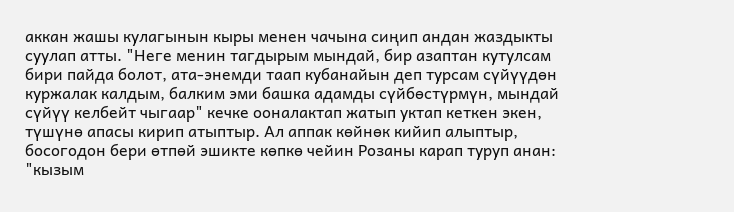аккан жашы кулагынын кыры менен чачына сиңип андан жаздыкты суулап атты. "Неге менин тагдырым мындай, бир азаптан кутулсам бири пайда болот, ата-энемди таап кубанайын деп турсам сүйүүдөн куржалак калдым, балким эми башка адамды сүйбөстүрмүн, мындай сүйүү келбейт чыгаар" кечке ооналактап жатып уктап кеткен экен, түшүнө апасы кирип атыптыр. Ал аппак көйнөк кийип алыптыр, босогодон бери өтпөй эшикте көпкө чейин Розаны карап туруп анан: "кызым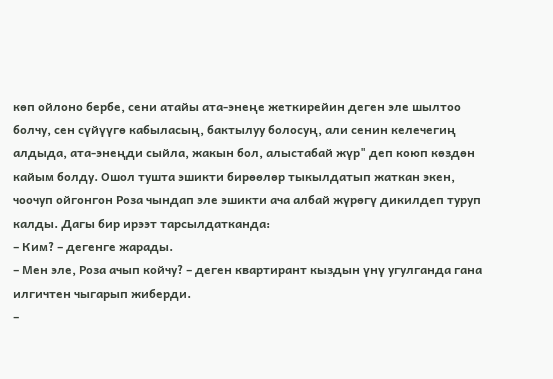көп ойлоно бербе, сени атайы ата-энеңе жеткирейин деген эле шылтоо болчу, сен сүйүүгө кабыласың, бактылуу болосуң, али сенин келечегиң алдыда, ата-энеңди сыйла, жакын бол, алыстабай жүр" деп коюп көздөн кайым болду. Ошол тушта эшикти бирөөлөр тыкылдатып жаткан экен, чоочуп ойгонгон Роза чындап эле эшикти ача албай жүрөгү дикилдеп туруп калды. Дагы бир ирээт тарсылдатканда:
– Ким? – дегенге жарады.
– Мен эле, Роза ачып койчу? – деген квартирант кыздын үнү угулганда гана илгичтен чыгарып жиберди.
–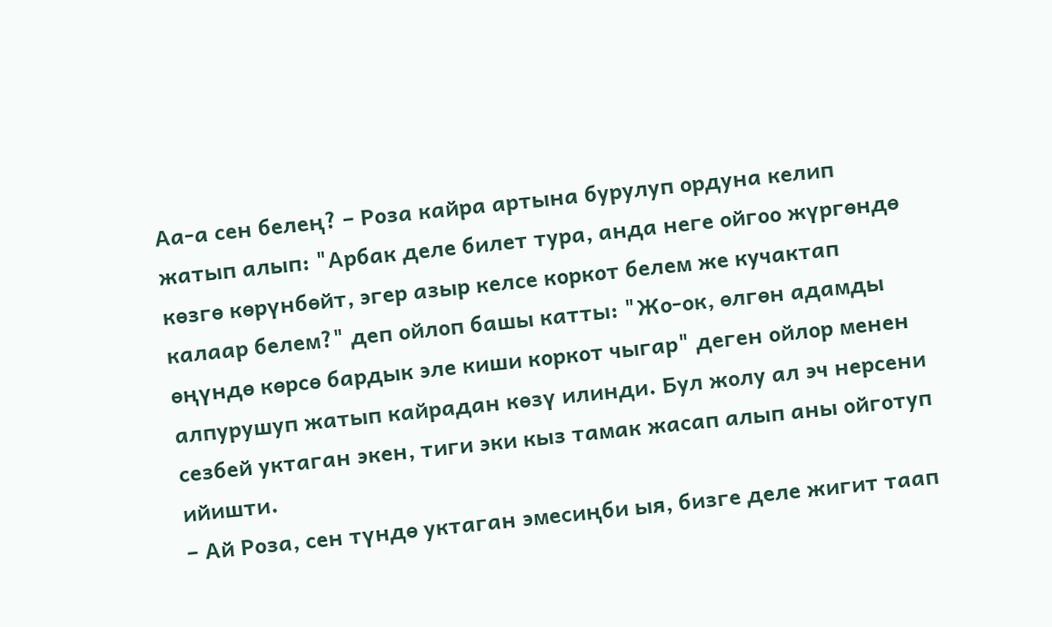Аа-а сен белең? – Роза кайра артына бурулуп ордуна келип жатып алып: "Арбак деле билет тура, анда неге ойгоо жүргөндө көзгө көрүнбөйт, эгер азыр келсе коркот белем же кучактап калаар белем?" деп ойлоп башы катты: "Жо-ок, өлгөн адамды өңүндө көрсө бардык эле киши коркот чыгар" деген ойлор менен алпурушуп жатып кайрадан көзү илинди. Бул жолу ал эч нерсени сезбей уктаган экен, тиги эки кыз тамак жасап алып аны ойготуп ийишти.
– Ай Роза, сен түндө уктаган эмесиңби ыя, бизге деле жигит таап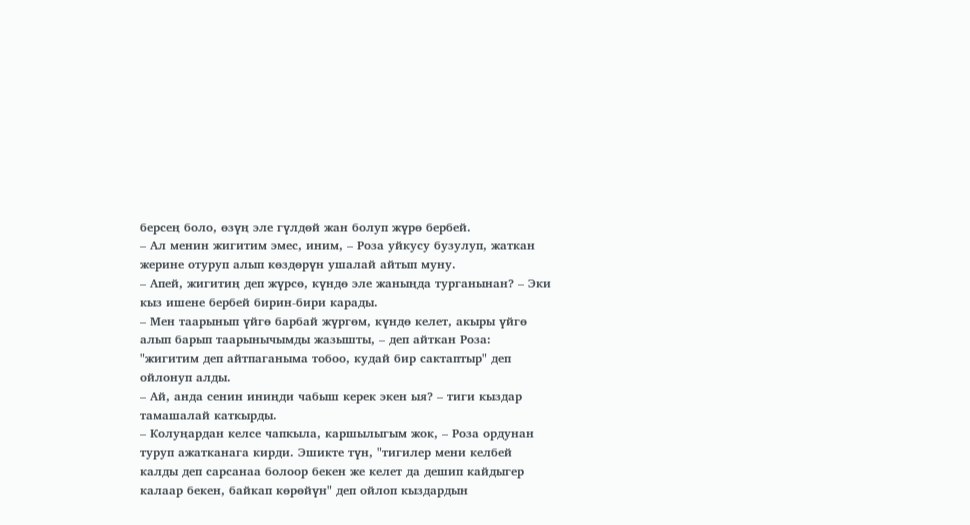берсең боло, өзүң эле гүлдөй жан болуп жүрө бербей.
– Ал менин жигитим эмес, иним, – Роза уйкусу бузулуп, жаткан жерине отуруп алып көздөрүн ушалай айтып муну.
– Апей, жигитиң деп жүрсө, күндө эле жаныңда турганынан? – Эки кыз ишене бербей бирин-бири карады.
– Мен таарынып үйгө барбай жүргөм, күндө келет, акыры үйгө алып барып таарынычымды жазышты, – деп айткан Роза: "жигитим деп айтпаганыма тобоо, кудай бир сактаптыр" деп ойлонуп алды.
– Ай, анда сенин иниңди чабыш керек экен ыя? – тиги кыздар тамашалай каткырды.
– Колуңардан келсе чапкыла, каршылыгым жок, – Роза ордунан туруп ажатканага кирди. Эшикте түн, "тигилер мени келбей калды деп сарсанаа болоор бекен же келет да дешип кайдыгер калаар бекен, байкап көрөйүн" деп ойлоп кыздардын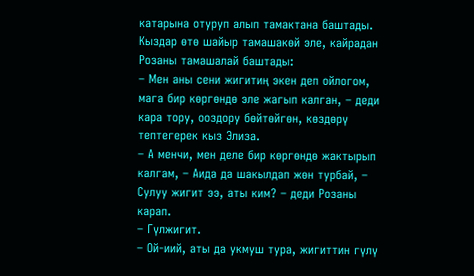катарына отуруп алып тамактана баштады. Кыздар өтө шайыр тамашакөй эле, кайрадан Розаны тамашалай баштады:
– Мен аны сени жигитиң экен деп ойлогом, мага бир көргөндө эле жагып калган, – деди кара тору, ооздору бөйтөйгөн, көздөрү тептегерек кыз Элиза.
– А менчи, мен деле бир көргөндө жактырып калгам, – Аида да шакылдап жөн турбай, – Сулуу жигит ээ, аты ким? – деди Розаны карап.
– Гүлжигит.
– Ой-иий, аты да укмуш тура, жигиттин гүлү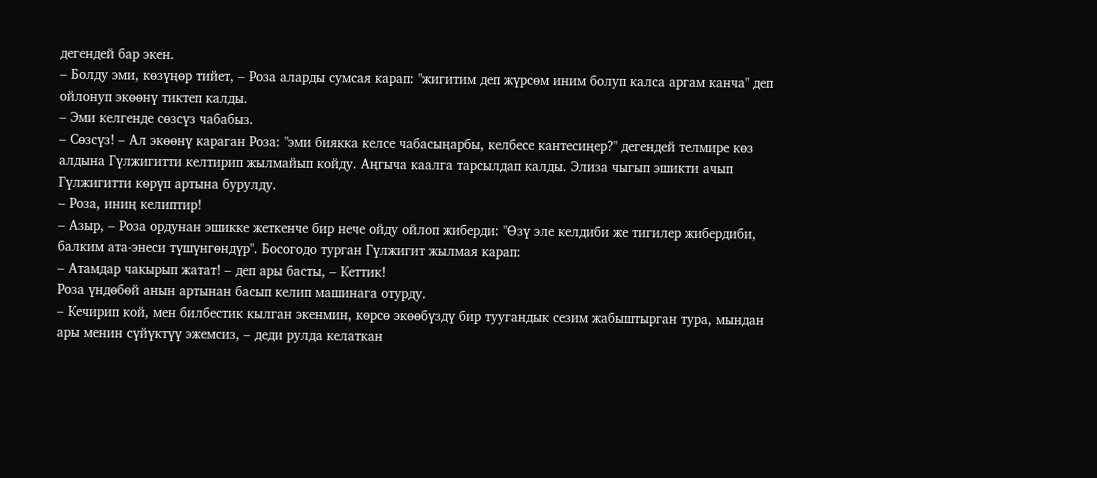дегендей бар экен.
– Болду эми, көзүңөр тийет, – Роза аларды сумсая карап: "жигитим деп жүрсөм иним болуп калса аргам канча" деп ойлонуп экөөнү тиктеп калды.
– Эми келгенде сөзсүз чабабыз.
– Сөзсүз! – Ал экөөнү караган Роза: "эми биякка келсе чабасыңарбы, келбесе кантесиңер?" дегендей телмире көз алдына Гүлжигитти келтирип жылмайып койду. Аңгыча каалга тарсылдап калды. Элиза чыгып эшикти ачып Гүлжигитти көрүп артына бурулду.
– Роза, иниң келиптир!
– Азыр, – Роза ордунан эшикке жеткенче бир нече ойду ойлоп жиберди: "Өзү эле келдиби же тигилер жибердиби, балким ата-энеси түшүнгөндүр". Босогодо турган Гүлжигит жылмая карап:
– Атамдар чакырып жатат! – деп ары басты, – Кеттик!
Роза үндөбөй анын артынан басып келип машинага отурду.
– Кечирип кой, мен билбестик кылган экенмин, көрсө экөөбүздү бир туугандык сезим жабыштырган тура, мындан ары менин сүйүктүү эжемсиз, – деди рулда келаткан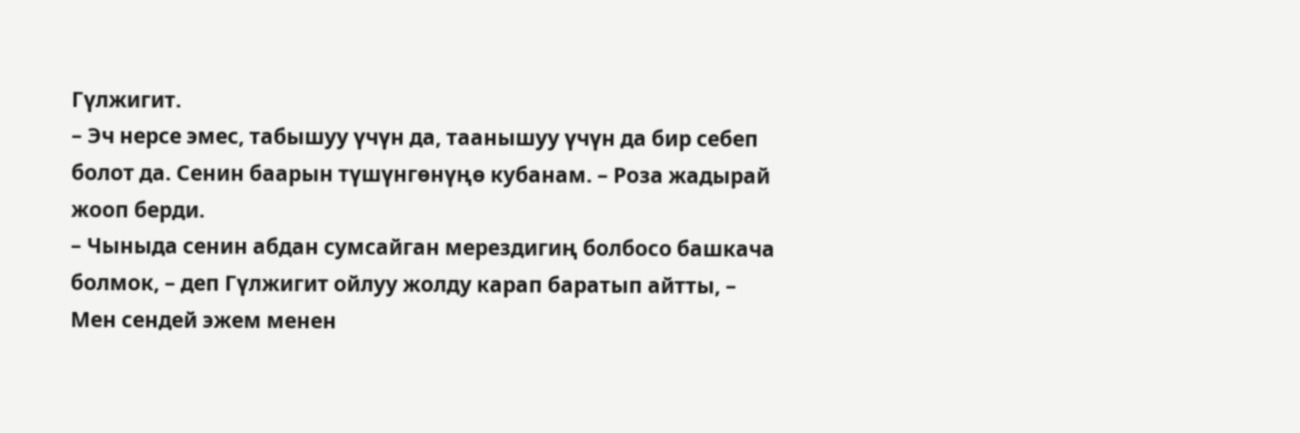Гүлжигит.
– Эч нерсе эмес, табышуу үчүн да, таанышуу үчүн да бир себеп болот да. Сенин баарын түшүнгөнүңө кубанам. – Роза жадырай жооп берди.
– Чыныда сенин абдан сумсайган мерездигиң болбосо башкача болмок, – деп Гүлжигит ойлуу жолду карап баратып айтты, – Мен сендей эжем менен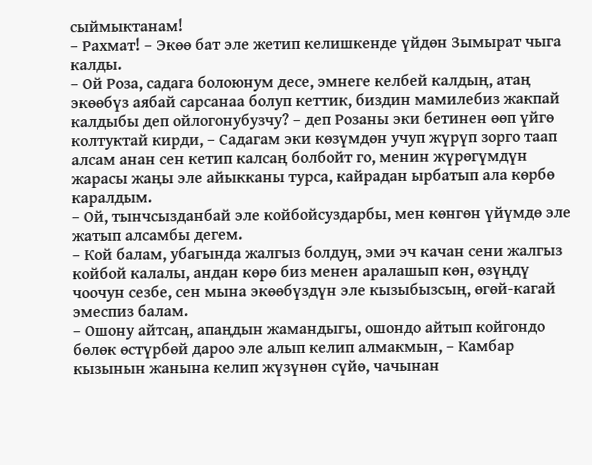сыймыктанам!
– Рахмат! – Экөө бат эле жетип келишкенде үйдөн Зымырат чыга калды.
– Ой Роза, садага болоюнум десе, эмнеге келбей калдың, атаң экөөбүз аябай сарсанаа болуп кеттик, биздин мамилебиз жакпай калдыбы деп ойлогонубузчу? – деп Розаны эки бетинен өөп үйгө колтуктай кирди, – Садагам эки көзүмдөн учуп жүрүп зорго таап алсам анан сен кетип калсаң болбойт го, менин жүрөгүмдүн жарасы жаңы эле айыкканы турса, кайрадан ырбатып ала көрбө каралдым.
– Ой, тынчсызданбай эле койбойсуздарбы, мен көнгөн үйүмдө эле жатып алсамбы дегем.
– Кой балам, убагында жалгыз болдуң, эми эч качан сени жалгыз койбой калалы, андан көрө биз менен аралашып көн, өзүңдү чоочун сезбе, сен мына экөөбүздүн эле кызыбызсың, өгөй-кагай эмеспиз балам.
– Ошону айтсаң, апаңдын жамандыгы, ошондо айтып койгондо бөлөк өстүрбөй дароо эле алып келип алмакмын, – Камбар кызынын жанына келип жүзүнөн сүйө, чачынан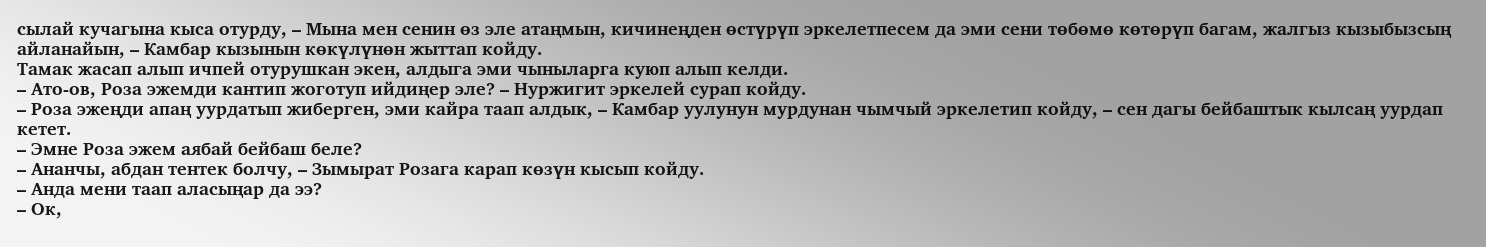сылай кучагына кыса отурду, – Мына мен сенин өз эле атаңмын, кичинеңден өстүрүп эркелетпесем да эми сени төбөмө көтөрүп багам, жалгыз кызыбызсың айланайын, – Камбар кызынын көкүлүнөн жыттап койду.
Тамак жасап алып ичпей отурушкан экен, алдыга эми чыныларга куюп алып келди.
– Ато-ов, Роза эжемди кантип жоготуп ийдиңер эле? – Нуржигит эркелей сурап койду.
– Роза эжеңди апаң уурдатып жиберген, эми кайра таап алдык, – Камбар уулунун мурдунан чымчый эркелетип койду, – сен дагы бейбаштык кылсаң уурдап кетет.
– Эмне Роза эжем аябай бейбаш беле?
– Ананчы, абдан тентек болчу, – Зымырат Розага карап көзүн кысып койду.
– Анда мени таап аласыңар да ээ?
– Ок,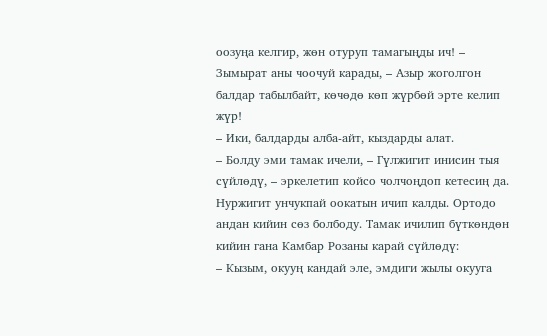оозуңа келгир, жөн отуруп тамагыңды ич! – Зымырат аны чоочуй карады, – Азыр жоголгон балдар табылбайт, көчөдө көп жүрбөй эрте келип жүр!
– Ики, балдарды алба-айт, кыздарды алат.
– Болду эми тамак ичели, – Гүлжигит инисин тыя сүйлөдү, – эркелетип койсо чолчоңдоп кетесиң да.
Нуржигит унчукпай оокатын ичип калды. Ортодо андан кийин сөз болбоду. Тамак ичилип бүткөндөн кийин гана Камбар Розаны карай сүйлөдү:
– Кызым, окууң кандай эле, эмдиги жылы окууга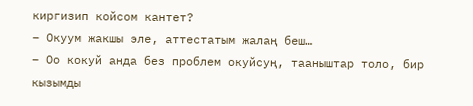киргизип койсом кантет?
– Окуум жакшы эле, аттестатым жалаң беш…
– Оо кокуй анда без проблем окуйсуң, тааныштар толо, бир кызымды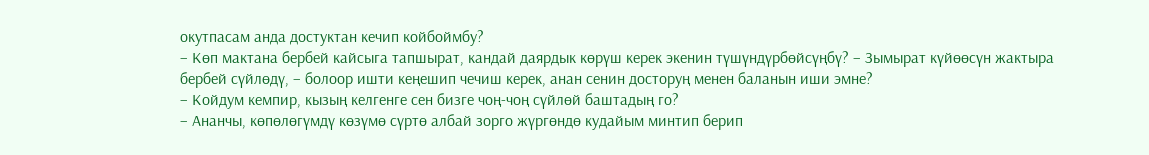окутпасам анда достуктан кечип койбоймбу?
– Көп мактана бербей кайсыга тапшырат, кандай даярдык көрүш керек экенин түшүндүрбөйсүңбү? – Зымырат күйөөсүн жактыра бербей сүйлөдү, – болоор ишти кеңешип чечиш керек, анан сенин досторуң менен баланын иши эмне?
– Койдум кемпир, кызың келгенге сен бизге чоң-чоң сүйлөй баштадың го?
– Ананчы, көпөлөгүмдү көзүмө сүртө албай зорго жүргөндө кудайым минтип берип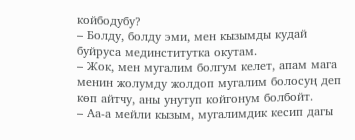койбодубу?
– Болду, болду эми, мен кызымды кудай буйруса мединститутка окутам.
– Жок, мен мугалим болгум келет, апам мага менин жолумду жолдоп мугалим болосуң деп көп айтчу, аны унутуп койгонум болбойт.
– Аа-а мейли кызым, мугалимдик кесип дагы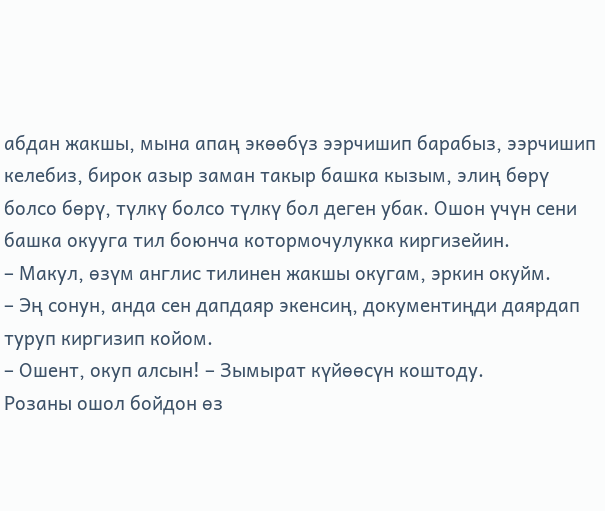абдан жакшы, мына апаң экөөбүз ээрчишип барабыз, ээрчишип келебиз, бирок азыр заман такыр башка кызым, элиң бөрү болсо бөрү, түлкү болсо түлкү бол деген убак. Ошон үчүн сени башка окууга тил боюнча котормочулукка киргизейин.
– Макул, өзүм англис тилинен жакшы окугам, эркин окуйм.
– Эң сонун, анда сен дапдаяр экенсиң, документиңди даярдап туруп киргизип койом.
– Ошент, окуп алсын! – Зымырат күйөөсүн коштоду.
Розаны ошол бойдон өз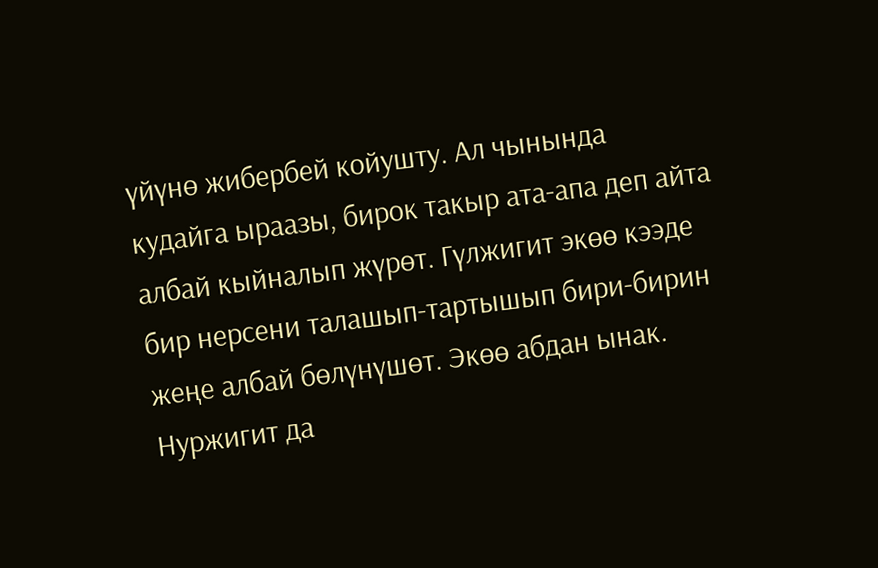үйүнө жибербей койушту. Ал чынында кудайга ыраазы, бирок такыр ата-апа деп айта албай кыйналып жүрөт. Гүлжигит экөө кээде бир нерсени талашып-тартышып бири-бирин жеңе албай бөлүнүшөт. Экөө абдан ынак. Нуржигит да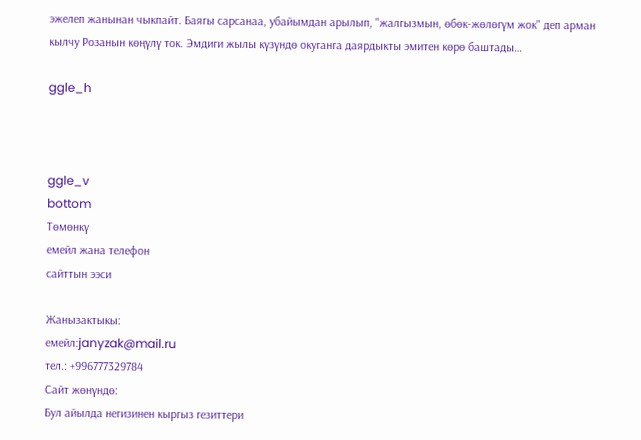эжелеп жанынан чыкпайт. Баягы сарсанаа, убайымдан арылып, "жалгызмын, өбөк-жөлөгүм жок" деп арман кылчу Розанын көңүлү ток. Эмдиги жылы күзүндө окуганга даярдыкты эмитен көрө баштады…

ggle_h



ggle_v
bottom
Төмөнкү
емейл жана телефон
сайттын ээси

Жанызактыкы:
емейл:janyzak@mail.ru
тел.: +996777329784
Сайт жөнүндө:
Бул айылда негизинен кыргыз гезиттери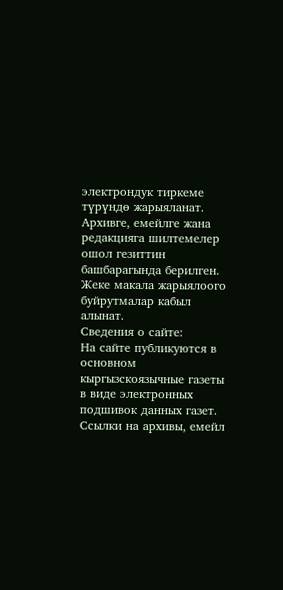электрондук тиркеме түрүндө жарыяланат.
Архивге, емейлге жана редакцияга шилтемелер
ошол гезиттин башбарагында берилген.
Жеке макала жарыялоого буйрутмалар кабыл алынат.
Сведения о сайте:
На сайте публикуются в основном кыргызскоязычные газеты в виде электронных подшивок данных газет.
Ссылки на архивы, емейл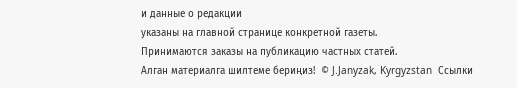и данные о редакции
указаны на главной странице конкретной газеты.
Принимаются заказы на публикацию частных статей.
Алган материалга шилтеме бериңиз!  © J.Janyzak, Kyrgyzstan  Ссылки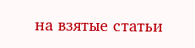на взятые статьи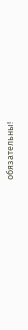обязательны!